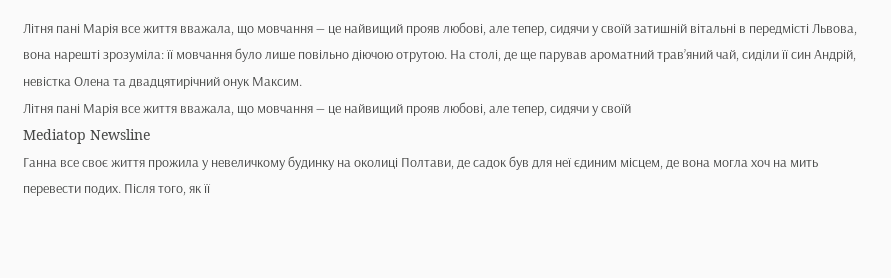Літня пані Марія все життя вважала, що мовчання — це найвищий прояв любові, але тепер, сидячи у своїй затишній вітальні в передмісті Львова, вона нарешті зрозуміла: її мовчання було лише повільно діючою отрутою. На столі, де ще парував ароматний трав’яний чай, сиділи її син Андрій, невістка Олена та двадцятирічний онук Максим.
Літня пані Марія все життя вважала, що мовчання — це найвищий прояв любові, але тепер, сидячи у своїй
Mediatop Newsline
Ганна все своє життя прожила у невеличкому будинку на околиці Полтави, де садок був для неї єдиним місцем, де вона могла хоч на мить перевести подих. Після того, як її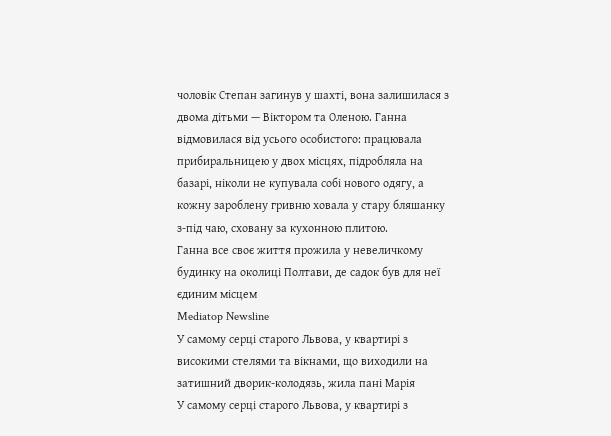чоловік Степан загинув у шахті, вона залишилася з двома дітьми — Віктором та Оленою. Ганна відмовилася від усього особистого: працювала прибиральницею у двох місцях, підробляла на базарі, ніколи не купувала собі нового одягу, а кожну зароблену гривню ховала у стару бляшанку з-під чаю, сховану за кухонною плитою.
Ганна все своє життя прожила у невеличкому будинку на околиці Полтави, де садок був для неї єдиним місцем
Mediatop Newsline
У самому серці старого Львова, у квартирі з високими стелями та вікнами, що виходили на затишний дворик-колодязь, жила пані Марія
У самому серці старого Львова, у квартирі з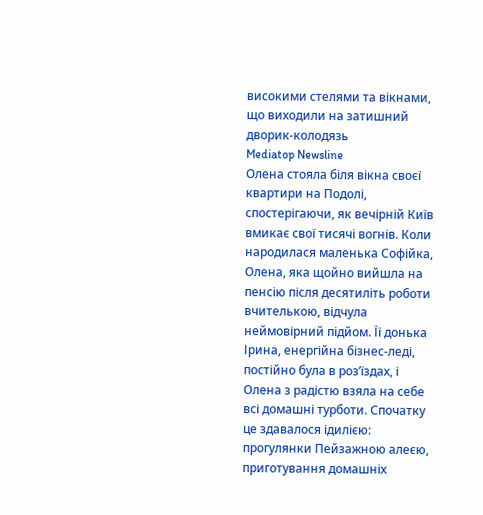високими стелями та вікнами, що виходили на затишний дворик-колодязь
Mediatop Newsline
Олена стояла біля вікна своєї квартири на Подолі, спостерігаючи, як вечірній Київ вмикає свої тисячі вогнів. Коли народилася маленька Софійка, Олена, яка щойно вийшла на пенсію після десятиліть роботи вчителькою, відчула неймовірний підйом. Її донька Ірина, енергійна бізнес-леді, постійно була в роз’їздах, і Олена з радістю взяла на себе всі домашні турботи. Спочатку це здавалося ідилією: прогулянки Пейзажною алеєю, приготування домашніх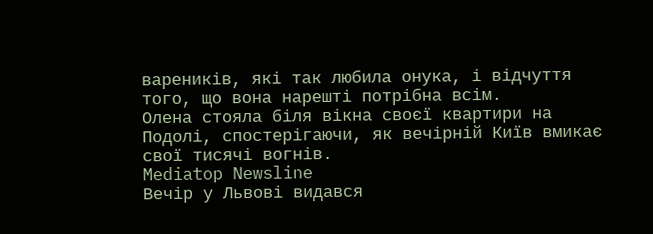вареників, які так любила онука, і відчуття того, що вона нарешті потрібна всім.
Олена стояла біля вікна своєї квартири на Подолі, спостерігаючи, як вечірній Київ вмикає свої тисячі вогнів.
Mediatop Newsline
Вечір у Львові видався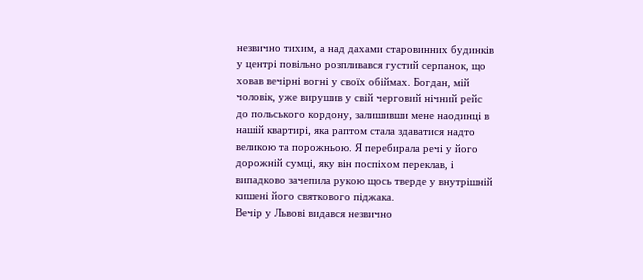незвично тихим, а над дахами старовинних будинків у центрі повільно розпливався густий серпанок, що ховав вечірні вогні у своїх обіймах. Богдан, мій чоловік, уже вирушив у свій черговий нічний рейс до польського кордону, залишивши мене наодинці в нашій квартирі, яка раптом стала здаватися надто великою та порожньою. Я перебирала речі у його дорожній сумці, яку він поспіхом переклав, і випадково зачепила рукою щось тверде у внутрішній кишені його святкового піджака.
Вечір у Львові видався незвично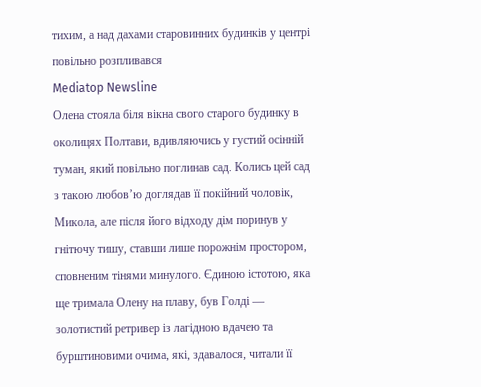тихим, а над дахами старовинних будинків у центрі повільно розпливався
Mediatop Newsline
Олена стояла біля вікна свого старого будинку в околицях Полтави, вдивляючись у густий осінній туман, який повільно поглинав сад. Колись цей сад з такою любов’ю доглядав її покійний чоловік, Микола, але після його відходу дім поринув у гнітючу тишу, ставши лише порожнім простором, сповненим тінями минулого. Єдиною істотою, яка ще тримала Олену на плаву, був Голді — золотистий ретривер із лагідною вдачею та бурштиновими очима, які, здавалося, читали її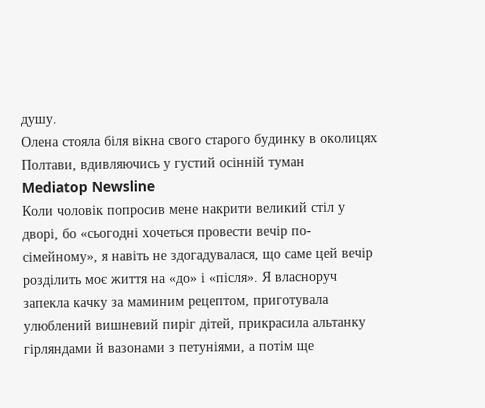душу.
Олена стояла біля вікна свого старого будинку в околицях Полтави, вдивляючись у густий осінній туман
Mediatop Newsline
Коли чоловік попросив мене накрити великий стіл у дворі, бо «сьогодні хочеться провести вечір по-сімейному», я навіть не здогадувалася, що саме цей вечір розділить моє життя на «до» і «після». Я власноруч запекла качку за маминим рецептом, приготувала улюблений вишневий пиріг дітей, прикрасила альтанку гірляндами й вазонами з петуніями, а потім ще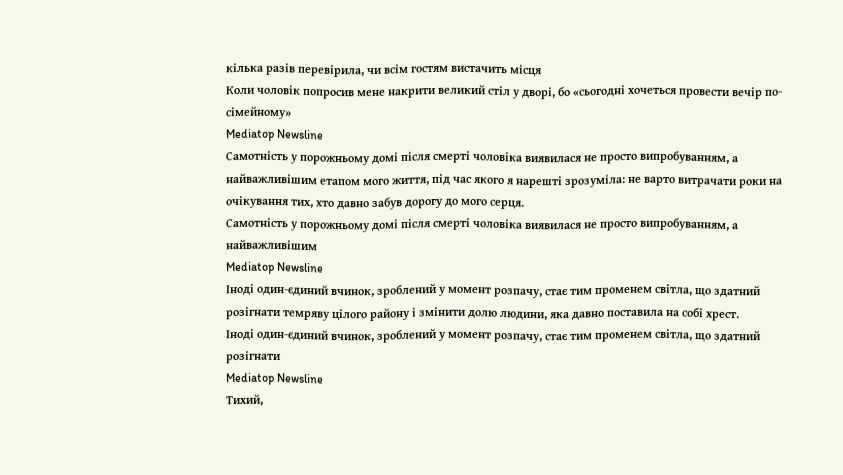кілька разів перевірила, чи всім гостям вистачить місця
Коли чоловік попросив мене накрити великий стіл у дворі, бо «сьогодні хочеться провести вечір по-сімейному»
Mediatop Newsline
Самотність у порожньому домі після смерті чоловіка виявилася не просто випробуванням, а найважливішим етапом мого життя, під час якого я нарешті зрозуміла: не варто витрачати роки на очікування тих, хто давно забув дорогу до мого серця.
Самотність у порожньому домі після смерті чоловіка виявилася не просто випробуванням, а найважливішим
Mediatop Newsline
Іноді один-єдиний вчинок, зроблений у момент розпачу, стає тим променем світла, що здатний розігнати темряву цілого району і змінити долю людини, яка давно поставила на собі хрест.
Іноді один-єдиний вчинок, зроблений у момент розпачу, стає тим променем світла, що здатний розігнати
Mediatop Newsline
Тихий,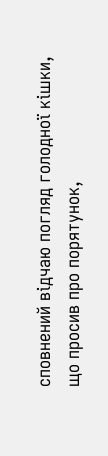сповнений відчаю погляд голодної кішки, що просив про порятунок,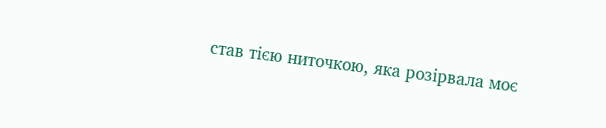став тією ниточкою, яка розірвала моє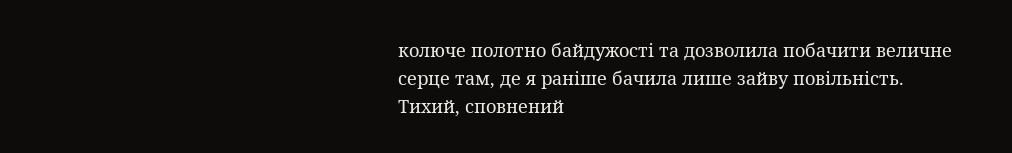колюче полотно байдужості та дозволила побачити величне серце там, де я раніше бачила лише зайву повільність.
Тихий, сповнений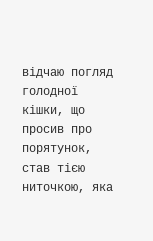відчаю погляд голодної кішки, що просив про порятунок, став тією ниточкою, яка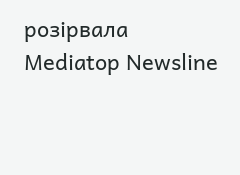розірвала
Mediatop Newsline